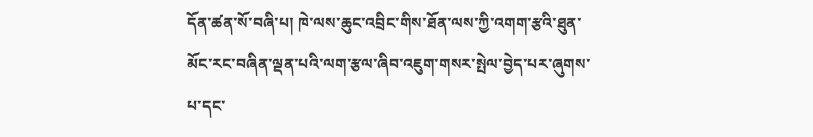དོན་ཚན་སོ་བཞི་པ། ཁེ་ལས་ཆུང་འབྲིང་གིས་ཐོན་ལས་ཀྱི་འགག་རྩའི་ཐུན་མོང་རང་བཞིན་ལྡན་པའི་ལག་རྩལ་ཞིབ་འཇུག་གསར་སྤེལ་བྱེད་པར་ཞུགས་པ་དང་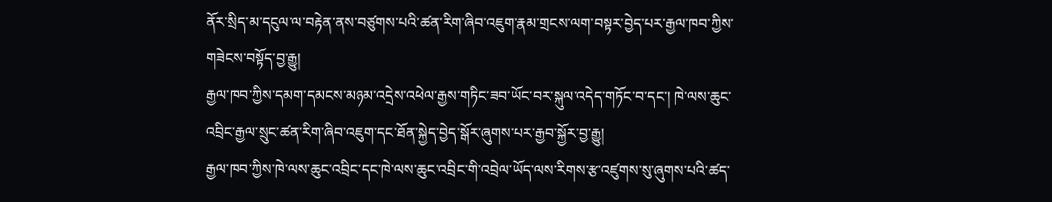ནོར་སྲིད་མ་དངུལ་ལ་བརྟེན་ནས་བཙུགས་པའི་ཚན་རིག་ཞིབ་འཇུག་རྣམ་གྲངས་ལག་བསྟར་བྱེད་པར་རྒྱལ་ཁབ་ཀྱིས་གཟེངས་བསྟོད་བྱ་རྒྱུ།
རྒྱལ་ཁབ་ཀྱིས་དམག་དམངས་མཉམ་འདྲེས་འཕེལ་རྒྱས་གཏིང་ཟབ་ཡོང་བར་སྐུལ་འདེད་གཏོང་བ་དང་། ཁེ་ལས་ཆུང་འབྲིང་རྒྱལ་སྲུང་ཚན་རིག་ཞིབ་འཇུག་དང་ཐོན་སྐྱེད་བྱེད་སྒོར་ཞུགས་པར་རྒྱབ་སྐྱོར་བྱ་རྒྱུ།
རྒྱལ་ཁབ་ཀྱིས་ཁེ་ལས་ཆུང་འབྲིང་དང་ཁེ་ལས་ཆུང་འབྲིང་གི་འབྲེལ་ཡོད་ལས་རིགས་རྩ་འཛུགས་སུ་ཞུགས་པའི་ཚད་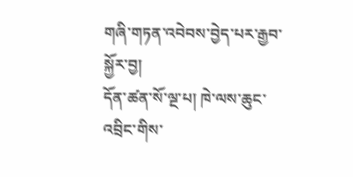གཞི་གཏན་འབེབས་བྱེད་པར་རྒྱབ་སྐྱོར་བྱ།
དོན་ཚན་སོ་ལྔ་པ། ཁེ་ལས་ཆུང་འབྲིང་གིས་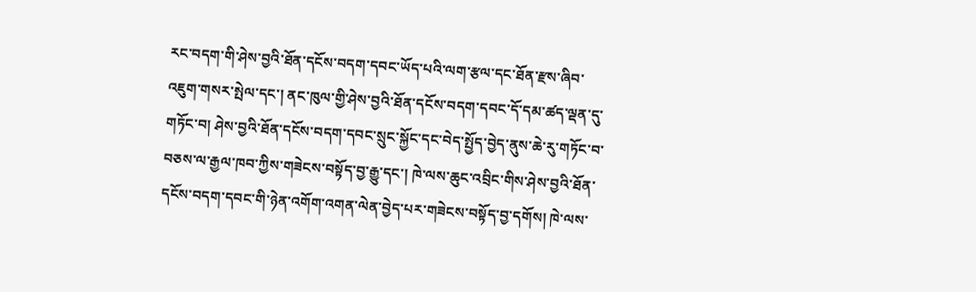རང་བདག་གི་ཤེས་བྱའི་ཐོན་དངོས་བདག་དབང་ཡོད་པའི་ལག་རྩལ་དང་ཐོན་རྫས་ཞིབ་འཇུག་གསར་སྤེལ་དང་། ནང་ཁུལ་གྱི་ཤེས་བྱའི་ཐོན་དངོས་བདག་དབང་དོ་དམ་ཚད་ལྡན་དུ་གཏོང་བ། ཤེས་བྱའི་ཐོན་དངོས་བདག་དབང་སྲུང་སྐྱོང་དང་བེད་སྤྱོད་བྱེད་ནུས་ཆེ་རུ་གཏོང་བ་བཅས་ལ་རྒྱལ་ཁབ་ཀྱིས་གཟེངས་བསྟོད་བྱ་རྒྱུ་དང་། ཁེ་ལས་ཆུང་འབྲིང་གིས་ཤེས་བྱའི་ཐོན་དངོས་བདག་དབང་གི་ཉེན་འགོག་འགན་ལེན་བྱེད་པར་གཟེངས་བསྟོད་བྱ་དགོས། ཁེ་ལས་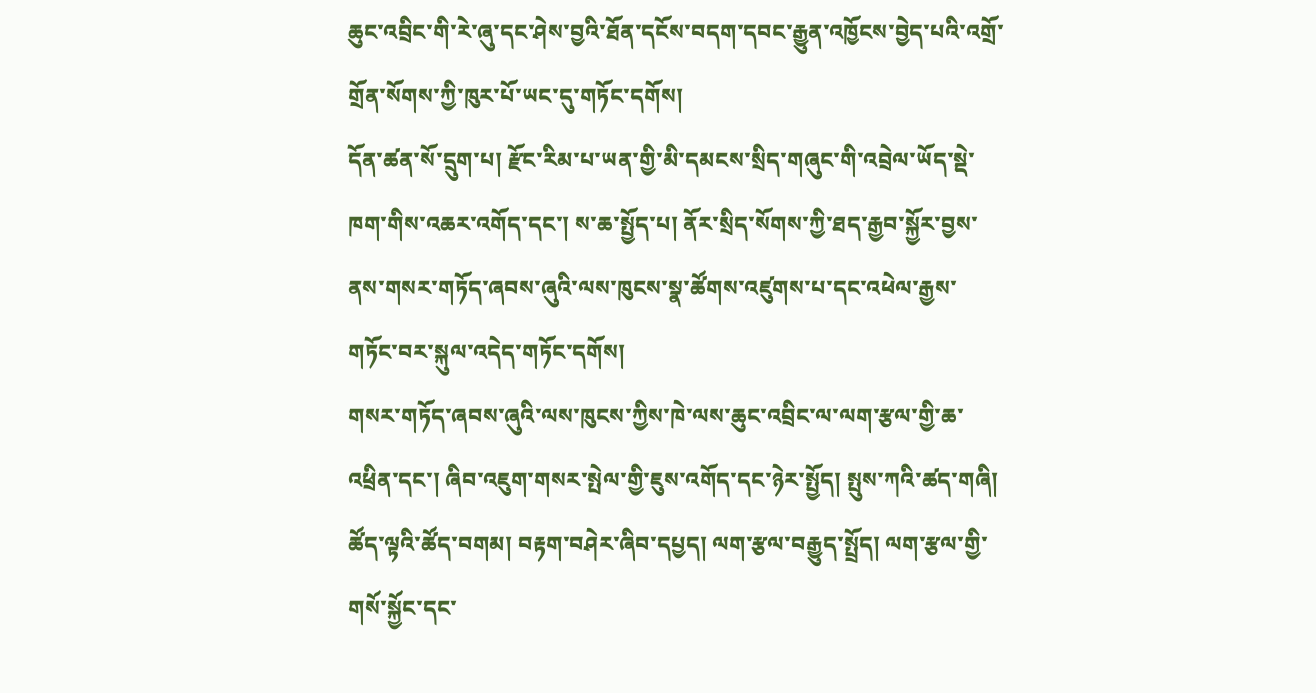ཆུང་འབྲིང་གི་རེ་ཞུ་དང་ཤེས་བྱའི་ཐོན་དངོས་བདག་དབང་རྒྱུན་འཁྱོངས་བྱེད་པའི་འགྲོ་གྲོན་སོགས་ཀྱི་ཁུར་པོ་ཡང་དུ་གཏོང་དགོས།
དོན་ཚན་སོ་དྲུག་པ། རྫོང་རིམ་པ་ཡན་གྱི་མི་དམངས་སྲིད་གཞུང་གི་འབྲེལ་ཡོད་སྡེ་ཁག་གིས་འཆར་འགོད་དང་། ས་ཆ་སྤྱོད་པ། ནོར་སྲིད་སོགས་ཀྱི་ཐད་རྒྱབ་སྐྱོར་བྱས་ནས་གསར་གཏོད་ཞབས་ཞུའི་ལས་ཁུངས་སྣ་ཚོགས་འཛུགས་པ་དང་འཕེལ་རྒྱས་གཏོང་བར་སྐུལ་འདེད་གཏོང་དགོས།
གསར་གཏོད་ཞབས་ཞུའི་ལས་ཁུངས་ཀྱིས་ཁེ་ལས་ཆུང་འབྲིང་ལ་ལག་རྩལ་གྱི་ཆ་འཕྲིན་དང་། ཞིབ་འཇུག་གསར་སྤེལ་གྱི་ཇུས་འགོད་དང་ཉེར་སྤྱོད། སྤུས་ཀའི་ཚད་གཞི། ཚོད་ལྟའི་ཚོད་བགམ། བརྟག་བཤེར་ཞིབ་དཔྱད། ལག་རྩལ་བརྒྱུད་སྤྲོད། ལག་རྩལ་གྱི་གསོ་སྐྱོང་དང་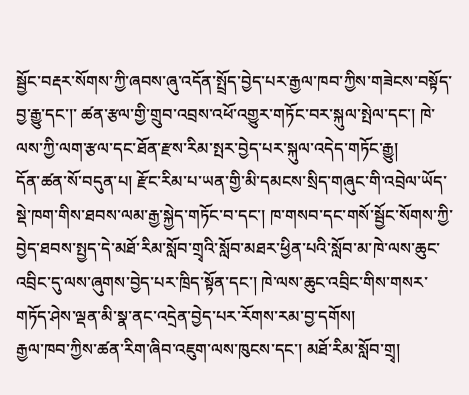སྦྱོང་བརྡར་སོགས་ཀྱི་ཞབས་ཞུ་འདོན་སྤྲོད་བྱེད་པར་རྒྱལ་ཁབ་ཀྱིས་གཟེངས་བསྟོད་བྱ་རྒྱུ་དང་།་ ཚན་རྩལ་གྱི་གྲུབ་འབྲས་འཕོ་འགྱུར་གཏོང་བར་སྐུལ་སྤེལ་དང་། ཁེ་ལས་ཀྱི་ལག་རྩལ་དང་ཐོན་རྫས་རིམ་སྤར་བྱེད་པར་སྐུལ་འདེད་གཏོང་རྒྱུ།
དོན་ཚན་སོ་བདུན་པ། རྫོང་རིམ་པ་ཡན་གྱི་མི་དམངས་སྲིད་གཞུང་གི་འབྲེལ་ཡོད་སྡེ་ཁག་གིས་ཐབས་ལམ་རྒྱ་སྐྱེད་གཏོང་བ་དང་། ཁ་གསབ་དང་གསོ་སྦྱོང་སོགས་ཀྱི་བྱེད་ཐབས་སྤྱད་དེ་མཐོ་རིམ་སློབ་གྲྭའི་སློབ་མཐར་ཕྱིན་པའི་སློབ་མ་ཁེ་ལས་ཆུང་འབྲིང་དུ་ལས་ཞུགས་བྱེད་པར་ཁྲིད་སྟོན་དང་། ཁེ་ལས་ཆུང་འབྲིང་གིས་གསར་གཏོད་ཤེས་ལྡན་མི་སྣ་ནང་འདྲེན་བྱེད་པར་རོགས་རམ་བྱ་དགོས།
རྒྱལ་ཁབ་ཀྱིས་ཚན་རིག་ཞིབ་འཇུག་ལས་ཁུངས་དང་། མཐོ་རིམ་སློབ་གྲྭ།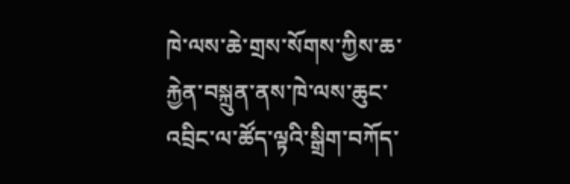ཁེ་ལས་ཆེ་གྲས་སོགས་ཀྱིས་ཆ་རྐྱེན་བསྐྲུན་ནས་ཁེ་ལས་ཆུང་འབྲིང་ལ་ཚོད་ལྟའི་སྒྲིག་བཀོད་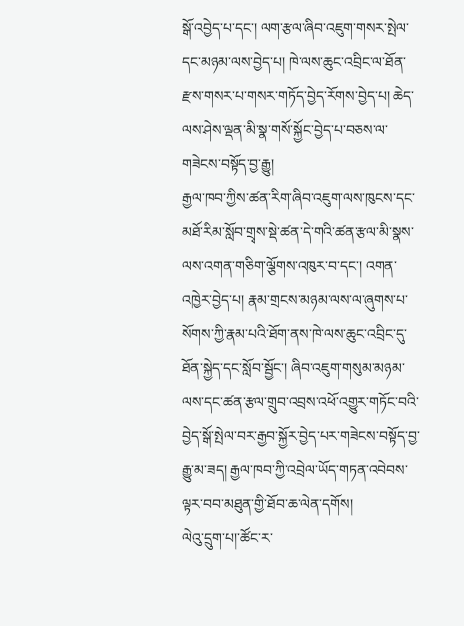སྒོ་འབྱེད་པ་དང་། ལག་རྩལ་ཞིབ་འཇུག་གསར་སྤེལ་དང་མཉམ་ལས་བྱེད་པ། ཁེ་ལས་ཆུང་འབྲིང་ལ་ཐོན་རྫས་གསར་པ་གསར་གཏོད་བྱེད་རོགས་བྱེད་པ། ཆེད་ལས་ཤེས་ལྡན་མི་སྣ་གསོ་སྐྱོང་བྱེད་པ་བཅས་ལ་གཟེངས་བསྟོད་བྱ་རྒྱུ།
རྒྱལ་ཁབ་ཀྱིས་ཚན་རིག་ཞིབ་འཇུག་ལས་ཁུངས་དང་མཐོ་རིམ་སློབ་གྲྭས་སྡེ་ཚན་དེ་གའི་ཚན་རྩལ་མི་སྣས་ལས་འགན་གཅིག་ལྕོགས་འཁུར་བ་དང་། འགན་འཁྱེར་བྱེད་པ། རྣམ་གྲངས་མཉམ་ལས་ལ་ཞུགས་པ་སོགས་ཀྱི་རྣམ་པའི་ཐོག་ནས་ཁེ་ལས་ཆུང་འབྲིང་དུ་ཐོན་སྐྱེད་དང་སློབ་སྦྱོང་། ཞིབ་འཇུག་གསུམ་མཉམ་ལས་དང་ཚན་རྩལ་གྲུབ་འབྲས་འཕོ་འགྱུར་གཏོང་བའི་བྱེད་སྒོ་སྤེལ་བར་རྒྱབ་སྐྱོར་བྱེད་པར་གཟེངས་བསྟོད་བྱ་རྒྱུ་མ་ཟད། རྒྱལ་ཁབ་ཀྱི་འབྲེལ་ཡོད་གཏན་འབེབས་ལྟར་བབ་མཐུན་གྱི་ཐོབ་ཆ་ལེན་དགོས།
ལེའུ་དྲུག་པ།་ཚོང་ར་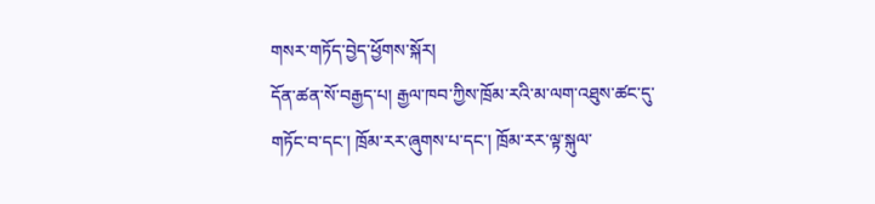གསར་གཏོད་བྱེད་ཕྱོགས་སྐོར།
དོན་ཚན་སོ་བརྒྱད་པ། རྒྱལ་ཁབ་ཀྱིས་ཁྲོམ་རའི་མ་ལག་འཐུས་ཚང་དུ་གཏོང་བ་དང་། ཁྲོམ་རར་ཞུགས་པ་དང་། ཁྲོམ་རར་ལྟ་སྐུལ་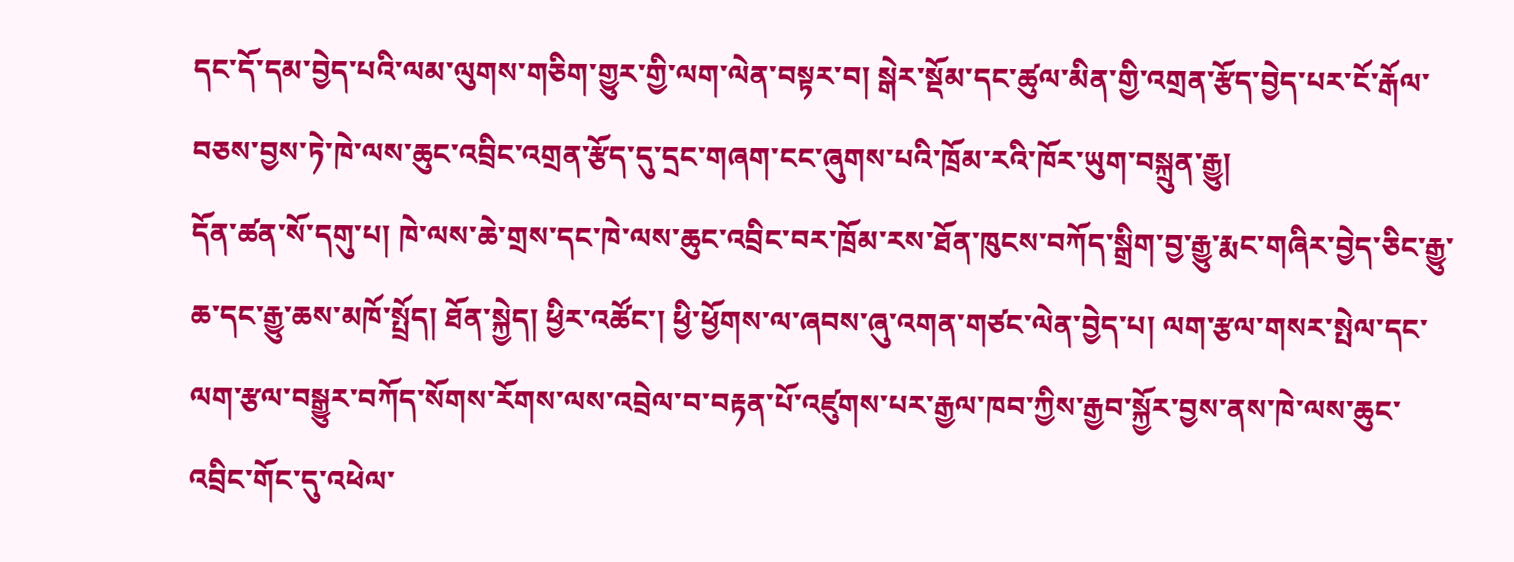དང་དོ་དམ་བྱེད་པའི་ལམ་ལུགས་གཅིག་གྱུར་གྱི་ལག་ལེན་བསྟར་བ། སྒེར་སྡོམ་དང་ཚུལ་མིན་གྱི་འགྲན་རྩོད་བྱེད་པར་ངོ་རྒོལ་བཅས་བྱས་ཏེ་ཁེ་ལས་ཆུང་འབྲིང་འགྲན་རྩོད་དུ་དྲང་གཞག་ངང་ཞུགས་པའི་ཁྲོམ་རའི་ཁོར་ཡུག་བསྐྲུན་རྒྱུ།
དོན་ཚན་སོ་དགུ་པ། ཁེ་ལས་ཆེ་གྲས་དང་ཁེ་ལས་ཆུང་འབྲིང་བར་ཁྲོམ་རས་ཐོན་ཁུངས་བཀོད་སྒྲིག་བྱ་རྒྱུ་རྨང་གཞིར་བྱེད་ཅིང་རྒྱུ་ཆ་དང་རྒྱུ་ཆས་མཁོ་སྤྲོད། ཐོན་སྐྱེད། ཕྱིར་འཚོང་། ཕྱི་ཕྱོགས་ལ་ཞབས་ཞུ་འགན་གཙང་ལེན་བྱེད་པ། ལག་རྩལ་གསར་སྤེལ་དང་ལག་རྩལ་བསྒྱུར་བཀོད་སོགས་རོགས་ལས་འབྲེལ་བ་བརྟན་པོ་འཛུགས་པར་རྒྱལ་ཁབ་ཀྱིས་རྒྱབ་སྐྱོར་བྱས་ནས་ཁེ་ལས་ཆུང་འབྲིང་གོང་དུ་འཕེལ་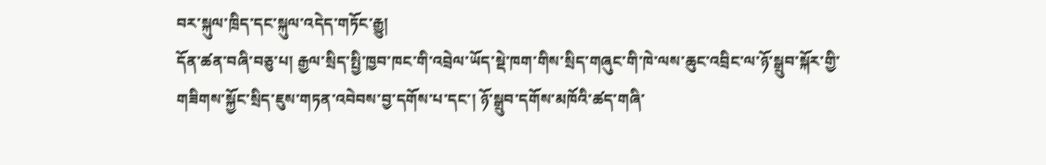བར་སྐུལ་ཁྲིད་དང་སྐུལ་འདེད་གཏོང་རྒྱུ།
དོན་ཚན་བཞི་བཅུ་པ། རྒྱལ་སྲིད་སྤྱི་ཁྱབ་ཁང་གི་འབྲེལ་ཡོད་སྡེ་ཁག་གིས་སྲིད་གཞུང་གི་ཁེ་ལས་ཆུང་འབྲིང་ལ་ཉོ་སྒྲུབ་སྐོར་གྱི་གཟིགས་སྐྱོང་སྲིད་ཇུས་གཏན་འབེབས་བྱ་དགོས་པ་དང་། ཉོ་སྒྲུབ་དགོས་མཁོའི་ཚད་གཞི་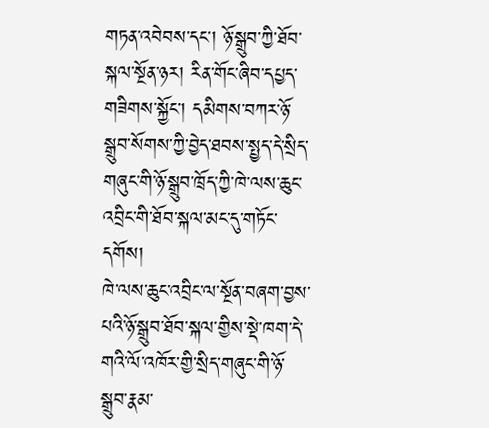གཏན་འབེབས་དང་། ཉོ་སྒྲུབ་ཀྱི་ཐོབ་སྐལ་སྔོན་ཉར། རིན་གོང་ཞིབ་དཔྱད་གཟིགས་སྐྱོང་། དམིགས་བཀར་ཉོ་སྒྲུབ་སོགས་ཀྱི་བྱེད་ཐབས་སྤྱད་དེ་སྲིད་གཞུང་གི་ཉོ་སྒྲུབ་ཁྲོད་ཀྱི་ཁེ་ལས་ཆུང་འབྲིང་གི་ཐོབ་སྐལ་མང་དུ་གཏོང་དགོས།
ཁེ་ལས་ཆུང་འབྲིང་ལ་སྔོན་བཞག་བྱས་པའི་ཉོ་སྒྲུབ་ཐོབ་སྐལ་གྱིས་སྡེ་ཁག་དེ་གའི་ལོ་འཁོར་གྱི་སྲིད་གཞུང་གི་ཉོ་སྒྲུབ་རྣམ་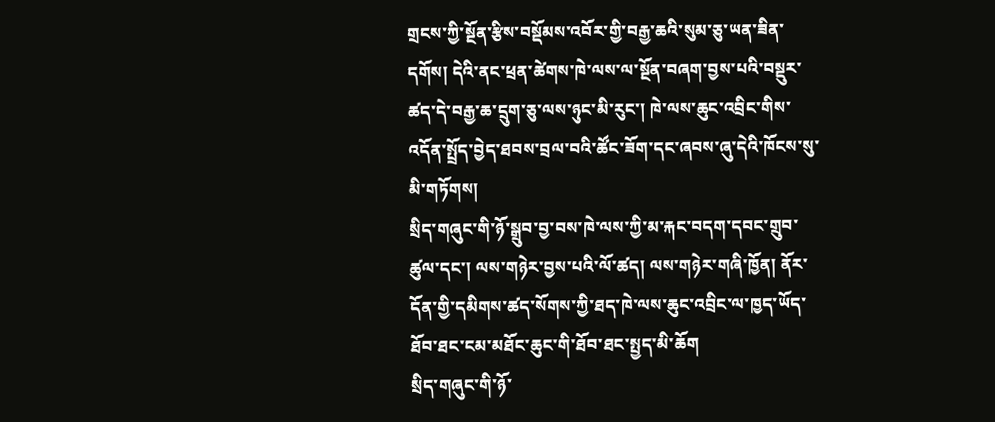གྲངས་ཀྱི་སྔོན་རྩིས་བསྡོམས་འབོར་གྱི་བརྒྱ་ཆའི་སུམ་ཅུ་ཡན་ཟིན་དགོས། དེའི་ནང་ཕྲན་ཚེགས་ཁེ་ལས་ལ་སྔོན་བཞག་བྱས་པའི་བསྡུར་ཚད་དེ་བརྒྱ་ཆ་དྲུག་ཅུ་ལས་ཉུང་མི་རུང་། ཁེ་ལས་ཆུང་འབྲིང་གིས་འདོན་སྤྲོད་བྱེད་ཐབས་བྲལ་བའི་ཚོང་ཟོག་དང་ཞབས་ཞུ་དེའི་ཁོངས་སུ་མི་གཏོགས།
སྲིད་གཞུང་གི་ཉོ་སྒྲུབ་བྱ་བས་ཁེ་ལས་ཀྱི་མ་རྐང་བདག་དབང་གྲུབ་ཚུལ་དང་། ལས་གཉེར་བྱས་པའི་ལོ་ཚད། ལས་གཉེར་གཞི་ཁྱོན། ནོར་དོན་གྱི་དམིགས་ཚད་སོགས་ཀྱི་ཐད་ཁེ་ལས་ཆུང་འབྲིང་ལ་ཁྱད་ཡོད་ཐོབ་ཐང་ངམ་མཐོང་ཆུང་གི་ཐོབ་ཐང་སྤྱད་མི་ཆོག
སྲིད་གཞུང་གི་ཉོ་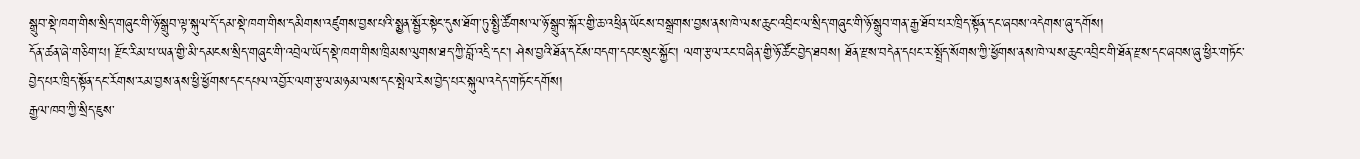སྒྲུབ་སྡེ་ཁག་གིས་སྲིད་གཞུང་གི་ཉོ་སྒྲུབ་ལྟ་སྐུལ་དོ་དམ་སྡེ་ཁག་གིས་དམིགས་འཛུགས་བྱས་པའི་སྨྱན་སྦྱོར་སྟེང་དུས་ཐོག་ཏུ་སྤྱི་ཚོགས་ལ་ཉོ་སྒྲུབ་སྐོར་གྱི་ཆ་འཕྲིན་ཡོངས་བསྒྲགས་བྱས་ནས་ཁེ་ལས་ཆུང་འབྲིང་ལ་སྲིད་གཞུང་གི་ཉོ་སྒྲུབ་གན་རྒྱ་ཐོབ་པར་ཁྲིད་སྟོན་དང་ཞབས་འདེགས་ཞུ་དགོས།
དོན་ཚན་ཞེ་གཅིག་པ། རྫོང་རིམ་པ་ཡན་གྱི་མི་དམངས་སྲིད་གཞུང་གི་འབྲེལ་ཡོད་སྡེ་ཁག་གིས་ཁྲིམས་ལུགས་ཐད་ཀྱི་བློ་འདྲི་དང་། ཤེས་བྱའི་ཐོན་དངོས་བདག་དབང་སྲུང་སྐྱོང་། ལག་རྩལ་རང་བཞིན་གྱི་ཉོ་ཚོང་བྱེད་ཐབས། ཐོན་རྫས་བདེན་དཔང་ར་སྤྲོད་སོགས་ཀྱི་ཕྱོགས་ནས་ཁེ་ལས་ཆུང་འབྲིང་གི་ཐོན་རྫས་དང་ཞབས་ཞུ་ཕྱིར་གཏོང་བྱེད་པར་ཁྲིད་སྟོན་དང་རོགས་རམ་བྱས་ནས་ཕྱི་ཕྱོགས་དང་དཔལ་འབྱོར་ལག་རྩལ་མཉམ་ལས་དང་སྤེལ་རེས་བྱེད་པར་སྐུལ་འདེད་གཏོང་དགོས།
རྒྱལ་ཁབ་ཀྱི་སྲིད་ཇུས་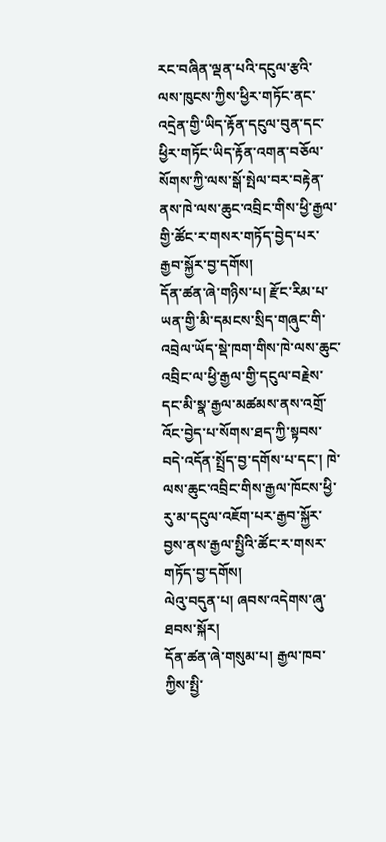རང་བཞིན་ལྡན་པའི་དངུལ་རྩའི་ལས་ཁུངས་ཀྱིས་ཕྱིར་གཏོང་ནང་འདྲེན་གྱི་ཡིད་རྟོན་དངུལ་བུན་དང་ཕྱིར་གཏོང་ཡིད་རྟོན་འགན་བཅོལ་སོགས་ཀྱི་ལས་སྒོ་སྤེལ་བར་བརྟེན་ནས་ཁེ་ལས་ཆུང་འབྲིང་གིས་ཕྱི་རྒྱལ་གྱི་ཚོང་ར་གསར་གཏོད་བྱེད་པར་རྒྱབ་སྐྱོར་བྱ་དགོས།
དོན་ཚན་ཞེ་གཉིས་པ། རྫོང་རིམ་པ་ཡན་གྱི་མི་དམངས་སྲིད་གཞུང་གི་འབྲེལ་ཡོད་སྡེ་ཁག་གིས་ཁེ་ལས་ཆུང་འབྲིང་ལ་ཕྱི་རྒྱལ་གྱི་དངུལ་བརྗེས་དང་མི་སྣ་རྒྱལ་མཚམས་ནས་འགྲོ་འོང་བྱེད་པ་སོགས་ཐད་ཀྱི་སྟབས་བདེ་འདོན་སྤྲོད་བྱ་དགོས་པ་དང་། ཁེ་ལས་ཆུང་འབྲིང་གིས་རྒྱལ་ཁོངས་ཕྱི་རུ་མ་དངུལ་འཇོག་པར་རྒྱབ་སྐྱོར་བྱས་ནས་རྒྱལ་སྤྱིའི་ཚོང་ར་གསར་གཏོད་བྱ་དགོས།
ལེའུ་བདུན་པ། ཞབས་འདེགས་ཞུ་ཐབས་སྐོར།
དོན་ཚན་ཞེ་གསུམ་པ། རྒྱལ་ཁབ་ཀྱིས་སྤྱི་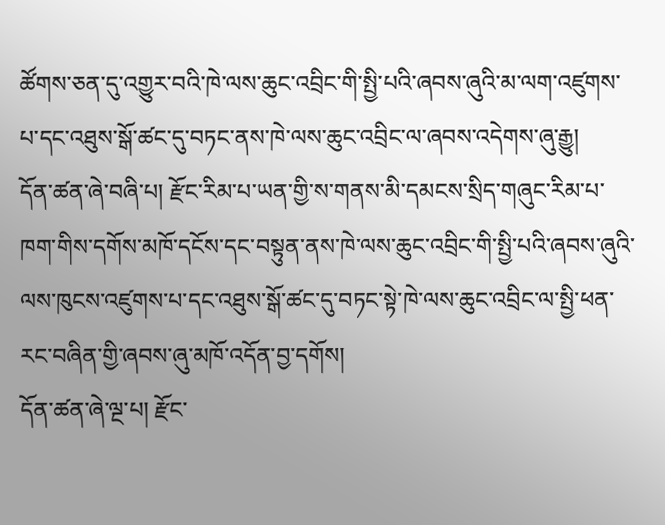ཚོགས་ཅན་དུ་འགྱུར་བའི་ཁེ་ལས་ཆུང་འབྲིང་གི་སྤྱི་པའི་ཞབས་ཞུའི་མ་ལག་འཛུགས་པ་དང་འཐུས་སྒོ་ཚང་དུ་བཏང་ནས་ཁེ་ལས་ཆུང་འབྲིང་ལ་ཞབས་འདེགས་ཞུ་རྒྱུ།
དོན་ཚན་ཞེ་བཞི་པ། རྫོང་རིམ་པ་ཡན་གྱི་ས་གནས་མི་དམངས་སྲིད་གཞུང་རིམ་པ་ཁག་གིས་དགོས་མཁོ་དངོས་དང་བསྟུན་ནས་ཁེ་ལས་ཆུང་འབྲིང་གི་སྤྱི་པའི་ཞབས་ཞུའི་ལས་ཁུངས་འཛུགས་པ་དང་འཐུས་སྒོ་ཚང་དུ་བཏང་སྟེ་ཁེ་ལས་ཆུང་འབྲིང་ལ་སྤྱི་ཕན་རང་བཞིན་གྱི་ཞབས་ཞུ་མཁོ་འདོན་བྱ་དགོས།
དོན་ཚན་ཞེ་ལྔ་པ། རྫོང་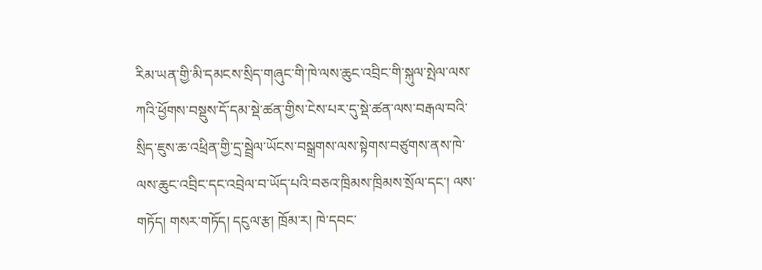རིམ་ཡན་གྱི་མི་དམངས་སྲིད་གཞུང་གི་ཁེ་ལས་ཆུང་འབྲིང་གི་སྐུལ་སྤེལ་ལས་ཀའི་ཕྱོགས་བསྡུས་དོ་དམ་སྡེ་ཚན་གྱིས་ངེས་པར་དུ་སྡེ་ཚན་ལས་བརྒལ་བའི་སྲིད་ཇུས་ཆ་འཕྲིན་གྱི་དྲ་སྦྲེལ་ཡོངས་བསྒྲགས་ལས་སྟེགས་བཙུགས་ནས་ཁེ་ལས་ཆུང་འབྲིང་དང་འབྲེལ་བ་ཡོད་པའི་བཅའ་ཁྲིམས་ཁྲིམས་སྲོལ་དང་། ལས་གཏོད། གསར་གཏོད། དངུལ་རྩ། ཁྲོམ་ར། ཁེ་དབང་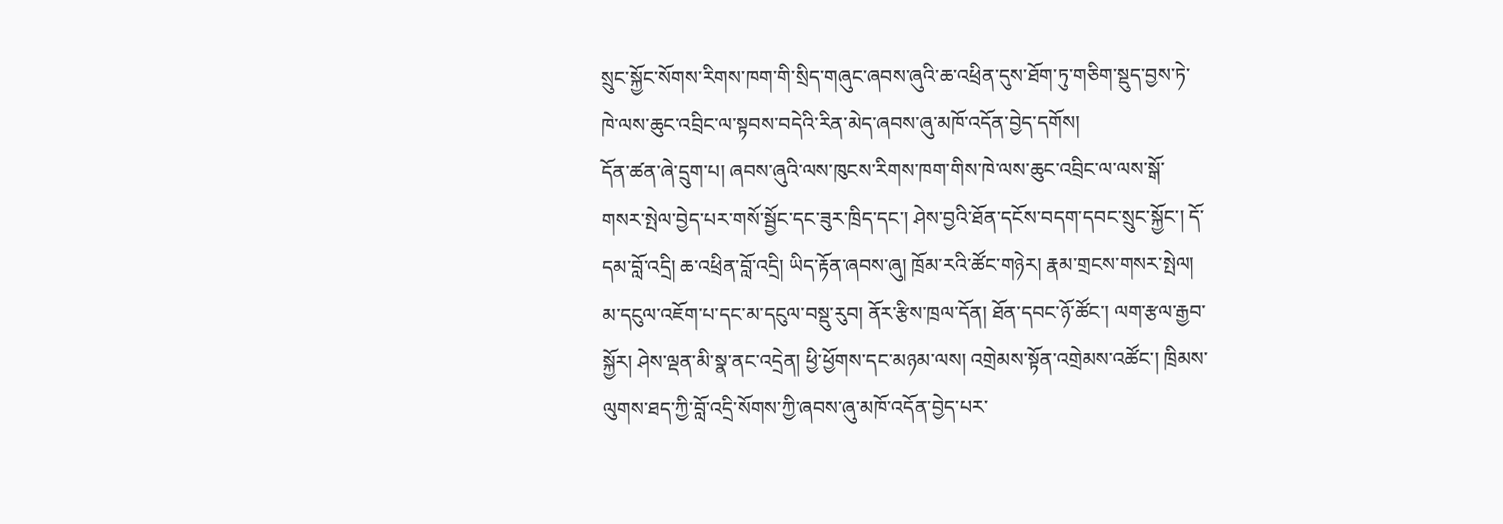སྲུང་སྐྱོང་སོགས་རིགས་ཁག་གི་སྲིད་གཞུང་ཞབས་ཞུའི་ཆ་འཕྲིན་དུས་ཐོག་ཏུ་གཅིག་སྡུད་བྱས་ཏེ་ཁེ་ལས་ཆུང་འབྲིང་ལ་སྟབས་བདེའི་རིན་མེད་ཞབས་ཞུ་མཁོ་འདོན་བྱེད་དགོས།
དོན་ཚན་ཞེ་དྲུག་པ། ཞབས་ཞུའི་ལས་ཁུངས་རིགས་ཁག་གིས་ཁེ་ལས་ཆུང་འབྲིང་ལ་ལས་སྒོ་གསར་སྤེལ་བྱེད་པར་གསོ་སྦྱོང་དང་ཟུར་ཁྲིད་དང་། ཤེས་བྱའི་ཐོན་དངོས་བདག་དབང་སྲུང་སྐྱོང་། དོ་དམ་བློ་འདྲི། ཆ་འཕྲིན་བློ་འདྲི། ཡིད་རྟོན་ཞབས་ཞུ། ཁྲོམ་རའི་ཚོང་གཉེར། རྣམ་གྲངས་གསར་སྤེལ། མ་དངུལ་འཇོག་པ་དང་མ་དངུལ་བསྡུ་རུབ། ནོར་རྩིས་ཁྲལ་དོན། ཐོན་དབང་ཉོ་ཚོང་། ལག་རྩལ་རྒྱབ་སྐྱོར། ཤེས་ལྡན་མི་སྣ་ནང་འདྲེན། ཕྱི་ཕྱོགས་དང་མཉམ་ལས། འགྲེམས་སྟོན་འགྲེམས་འཚོང་། ཁྲིམས་ལུགས་ཐད་ཀྱི་བློ་འདྲི་སོགས་ཀྱི་ཞབས་ཞུ་མཁོ་འདོན་བྱེད་པར་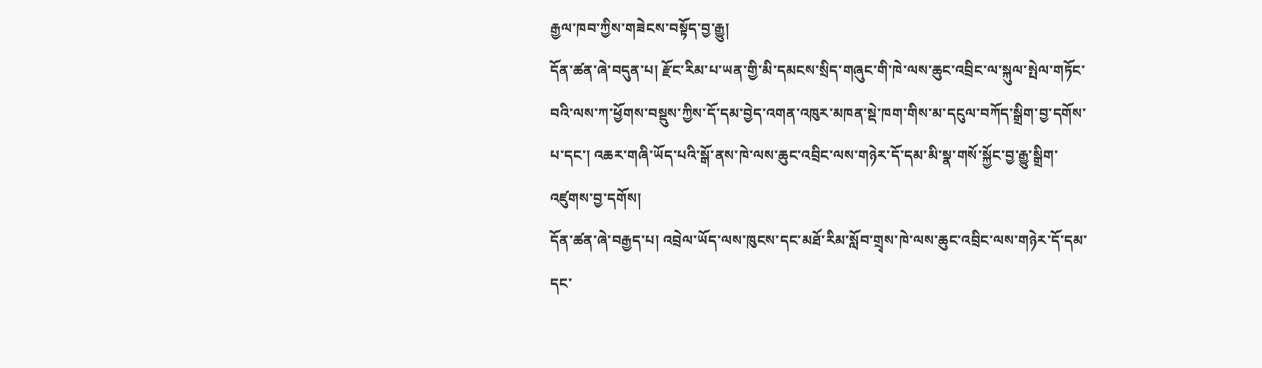རྒྱལ་ཁབ་ཀྱིས་གཟེངས་བསྟོད་བྱ་རྒྱུ།
དོན་ཚན་ཞེ་བདུན་པ། རྫོང་རིམ་པ་ཡན་གྱི་མི་དམངས་སྲིད་གཞུང་གི་ཁེ་ལས་ཆུང་འབྲིང་ལ་སྐུལ་སྤེལ་གཏོང་བའི་ལས་ཀ་ཕྱོགས་བསྡུས་ཀྱིས་དོ་དམ་བྱེད་འགན་འཁུར་མཁན་སྡེ་ཁག་གིས་མ་དངུལ་བཀོད་སྒྲིག་བྱ་དགོས་པ་དང་། འཆར་གཞི་ཡོད་པའི་སྒོ་ནས་ཁེ་ལས་ཆུང་འབྲིང་ལས་གཉེར་དོ་དམ་མི་སྣ་གསོ་སྐྱོང་བྱ་རྒྱུ་སྒྲིག་འཛུགས་བྱ་དགོས།
དོན་ཚན་ཞེ་བརྒྱད་པ། འབྲེལ་ཡོད་ལས་ཁུངས་དང་མཐོ་རིམ་སློབ་གྲྭས་ཁེ་ལས་ཆུང་འབྲིང་ལས་གཉེར་དོ་དམ་དང་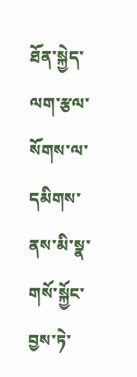ཐོན་སྐྱེད་ལག་རྩལ་སོགས་ལ་དམིགས་ནས་མི་སྣ་གསོ་སྐྱོང་བྱས་ཏེ་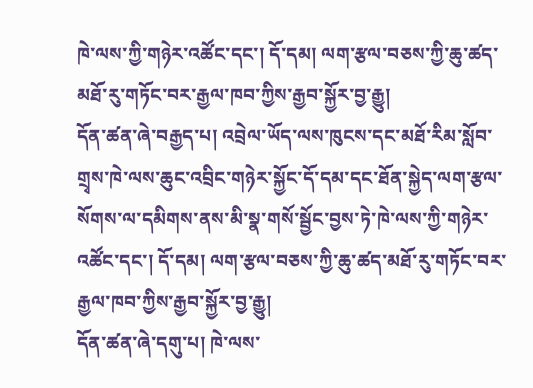ཁེ་ལས་ཀྱི་གཉེར་འཚོང་དང་། དོ་དམ། ལག་རྩལ་བཅས་ཀྱི་ཆུ་ཚད་མཐོ་རུ་གཏོང་བར་རྒྱལ་ཁབ་ཀྱིས་རྒྱབ་སྐྱོར་བྱ་རྒྱུ།
དོན་ཚན་ཞེ་བརྒྱད་པ། འབྲེལ་ཡོད་ལས་ཁུངས་དང་མཐོ་རིམ་སློབ་གྲྭས་ཁེ་ལས་ཆུང་འབྲིང་གཉེར་སྐྱོང་དོ་དམ་དང་ཐོན་སྐྱེད་ལག་རྩལ་སོགས་ལ་དམིགས་ནས་མི་སྣ་གསོ་སྦྱོང་བྱས་ཏེ་ཁེ་ལས་ཀྱི་གཉེར་འཚོང་དང་། དོ་དམ། ལག་རྩལ་བཅས་ཀྱི་ཆུ་ཚད་མཐོ་རུ་གཏོང་བར་རྒྱལ་ཁབ་ཀྱིས་རྒྱབ་སྐྱོར་བྱ་རྒྱུ།
དོན་ཚན་ཞེ་དགུ་པ། ཁེ་ལས་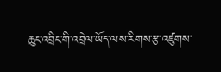ཆུང་འབྲིང་གི་འབྲེལ་ཡོད་ལས་རིགས་རྩ་འཛུགས་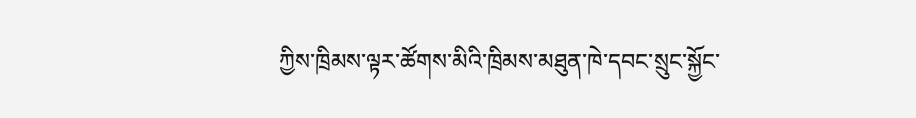ཀྱིས་ཁྲིམས་ལྟར་ཚོགས་མིའི་ཁྲིམས་མཐུན་ཁེ་དབང་སྲུང་སྐྱོང་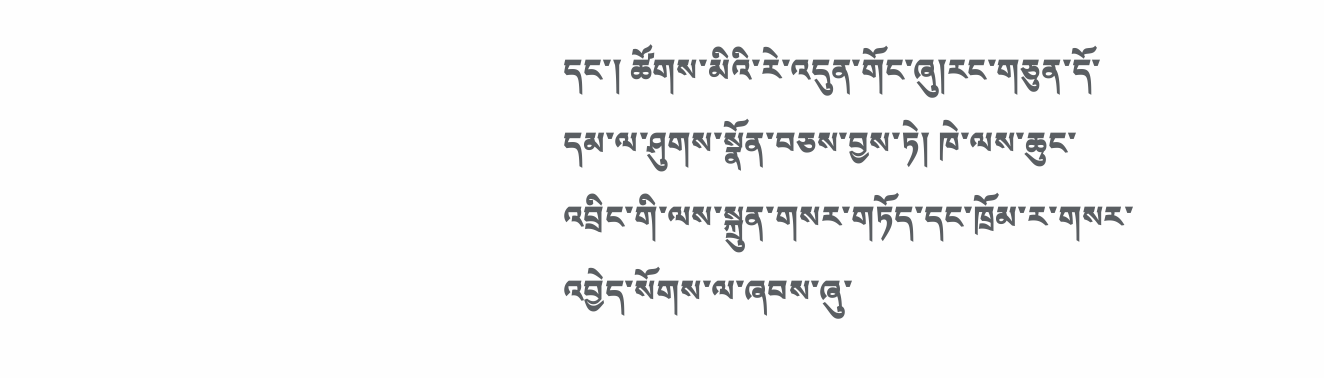དང་། ཚོགས་མིའི་རེ་འདུན་གོང་ཞུ།རང་གཅུན་དོ་དམ་ལ་ཤུགས་སྣོན་བཅས་བྱས་ཏེ། ཁེ་ལས་ཆུང་འབྲིང་གི་ལས་སྐྲུན་གསར་གཏོད་དང་ཁྲོམ་ར་གསར་འབྱེད་སོགས་ལ་ཞབས་ཞུ་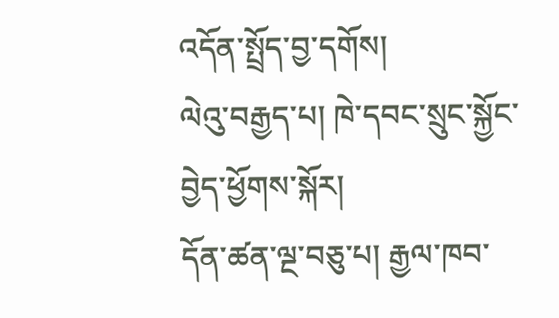འདོན་སྤྲོད་བྱ་དགོས།
ལེའུ་བརྒྱད་པ། ཁེ་དབང་སྲུང་སྐྱོང་བྱེད་ཕྱོགས་སྐོར།
དོན་ཚན་ལྔ་བཅུ་པ། རྒྱལ་ཁབ་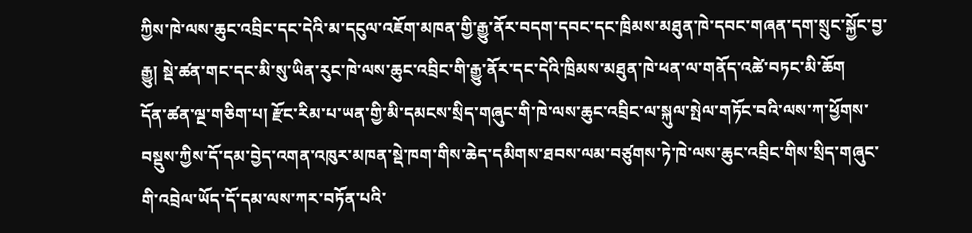ཀྱིས་ཁེ་ལས་ཆུང་འབྲིང་དང་དེའི་མ་དངུལ་འཇོག་མཁན་གྱི་རྒྱུ་ནོར་བདག་དབང་དང་ཁྲིམས་མཐུན་ཁེ་དབང་གཞན་དག་སྲུང་སྐྱོང་བྱ་རྒྱུ། སྡེ་ཚན་གང་དང་མི་སུ་ཡིན་རུང་ཁེ་ལས་ཆུང་འབྲིང་གི་རྒྱུ་ནོར་དང་དེའི་ཁྲིམས་མཐུན་ཁེ་ཕན་ལ་གནོད་འཚེ་བཏང་མི་ཆོག
དོན་ཚན་ལྔ་གཅིག་པ། རྫོང་རིམ་པ་ཡན་གྱི་མི་དམངས་སྲིད་གཞུང་གི་ཁེ་ལས་ཆུང་འབྲིང་ལ་སྐུལ་སྤེལ་གཏོང་བའི་ལས་ཀ་ཕྱོགས་བསྡུས་ཀྱིས་དོ་དམ་བྱེད་འགན་འཁུར་མཁན་སྡེ་ཁག་གིས་ཆེད་དམིགས་ཐབས་ལམ་བཙུགས་ཏེ་ཁེ་ལས་ཆུང་འབྲིང་གིས་སྲིད་གཞུང་གི་འབྲེལ་ཡོད་དོ་དམ་ལས་ཀར་བཏོན་པའི་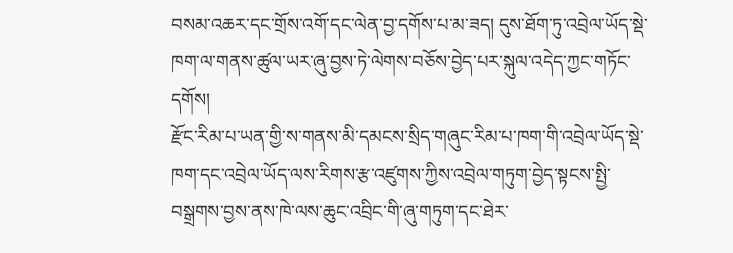བསམ་འཆར་དང་གྲོས་འགོ་དང་ལེན་བྱ་དགོས་པ་མ་ཟད། དུས་ཐོག་ཏུ་འབྲེལ་ཡོད་སྡེ་ཁག་ལ་གནས་ཚུལ་ཡར་ཞུ་བྱས་ཏེ་ལེགས་བཅོས་བྱེད་པར་སྐུལ་འདེད་ཀྱང་གཏོང་དགོས།
རྫོང་རིམ་པ་ཡན་གྱི་ས་གནས་མི་དམངས་སྲིད་གཞུང་རིམ་པ་ཁག་གི་འབྲེལ་ཡོད་སྡེ་ཁག་དང་འབྲེལ་ཡོད་ལས་རིགས་རྩ་འཛུགས་ཀྱིས་འབྲེལ་གཏུག་བྱེད་སྟངས་སྤྱི་བསྒྲགས་བྱས་ནས་ཁེ་ལས་ཆུང་འབྲིང་གི་ཞུ་གཏུག་དང་ཐེར་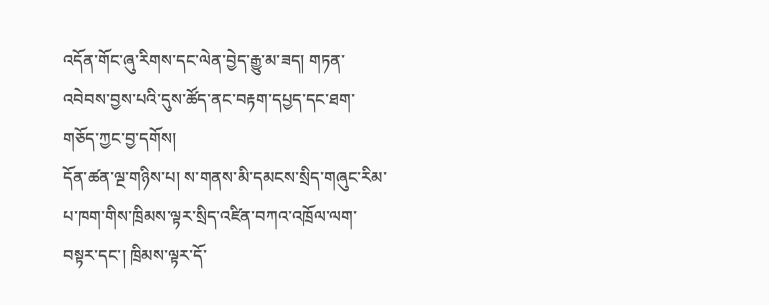འདོན་གོང་ཞུ་རིགས་དང་ལེན་བྱེད་རྒྱུ་མ་ཟད། གཏན་འབེབས་བྱས་པའི་དུས་ཚོད་ནང་བརྟག་དཔྱད་དང་ཐག་གཅོད་ཀྱང་བྱ་དགོས།
དོན་ཚན་ལྔ་གཉིས་པ། ས་གནས་མི་དམངས་སྲིད་གཞུང་རིམ་པ་ཁག་གིས་ཁྲིམས་ལྟར་སྲིད་འཛིན་བཀའ་འཁྲོལ་ལག་བསྟར་དང་། ཁྲིམས་ལྟར་དོ་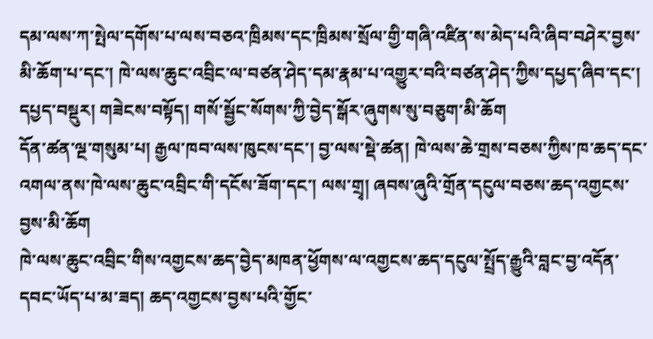དམ་ལས་ཀ་སྤེལ་དགོས་པ་ལས་བཅའ་ཁྲིམས་དང་ཁྲིམས་སྲོལ་གྱི་གཞི་འཛིན་ས་མེད་པའི་ཞིབ་བཤེར་བྱས་མི་ཆོག་པ་དང་། ཁེ་ལས་ཆུང་འབྲིང་ལ་བཙན་ཤེད་དམ་རྣམ་པ་འགྱུར་བའི་བཙན་ཤེད་ཀྱིས་དཔྱད་ཞིབ་དང་། དཔྱད་བསྡུར། གཟེངས་བསྟོད། གསོ་སྦྱོང་སོགས་ཀྱི་བྱེད་སྒོར་ཞུགས་སུ་བཅུག་མི་ཆོག
དོན་ཚན་ལྔ་གསུམ་པ། རྒྱལ་ཁབ་ལས་ཁུངས་དང་། བྱ་ལས་སྡེ་ཚན། ཁེ་ལས་ཆེ་གྲས་བཅས་ཀྱིས་ཁ་ཆད་དང་འགལ་ནས་ཁེ་ལས་ཆུང་འབྲིང་གི་དངོས་ཟོག་དང་། ལས་གྲྭ། ཞབས་ཞུའི་གྲོན་དངུལ་བཅས་ཆད་འགྱངས་བྱས་མི་ཆོག
ཁེ་ལས་ཆུང་འབྲིང་གིས་འགྱངས་ཆད་བྱེད་མཁན་ཕྱོགས་ལ་འགྱངས་ཆད་དངུལ་སྤྲོད་རྒྱུའི་བླང་བྱ་འདོན་དབང་ཡོད་པ་མ་ཟད། ཆད་འགྱངས་བྱས་པའི་གྱོང་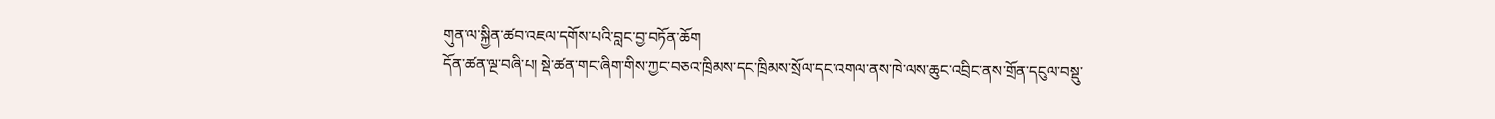གུན་ལ་སྐྱིན་ཚབ་འཇལ་དགོས་པའི་བླང་བྱ་བཏོན་ཆོག
དོན་ཚན་ལྔ་བཞི་པ། སྡེ་ཚན་གང་ཞིག་གིས་ཀྱང་བཅའ་ཁྲིམས་དང་ཁྲིམས་སྲོལ་དང་འགལ་ནས་ཁེ་ལས་ཆུང་འབྲིང་ནས་གྲོན་དངུལ་བསྡུ་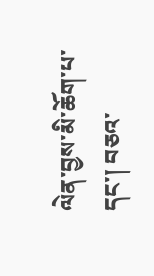ལེན་བྱས་མི་ཆོག་པ་དང་། བཅའ་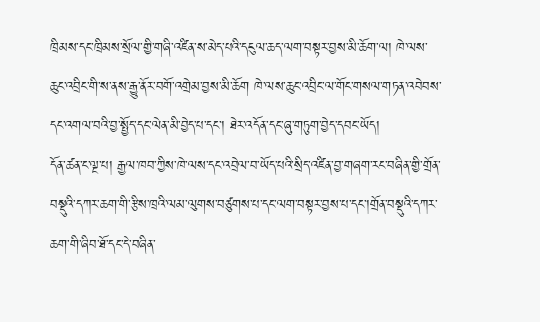ཁྲིམས་དང་ཁྲིམས་སྲོལ་གྱི་གཞི་འཛིན་ས་མེད་པའི་དངུལ་ཆད་ལག་བསྟར་བྱས་མི་ཆོག་ལ། ཁེ་ལས་ཆུང་འབྲིང་གི་ས་ནས་རྒྱུ་ནོར་བགོ་འགྲེམ་བྱས་མི་ཆོག ཁེ་ལས་ཆུང་འབྲིང་ལ་གོང་གསལ་གཏན་འབེབས་དང་འགལ་བའི་བྱ་སྤྱོད་དང་ལེན་མི་བྱེད་པ་དང་། ཐེར་འདོན་དང་ཞུ་གཏུག་བྱེད་དབང་ཡོད།
དོན་ཚན་ང་ལྔ་པ། རྒྱལ་ཁབ་ཀྱིས་ཁེ་ལས་དང་འབྲེལ་བ་ཡོད་པའི་སྲིད་འཛིན་བྱ་གཞག་རང་བཞིན་གྱི་གྲོན་བསྡུའི་དཀར་ཆག་གི་རྩིས་ཁྲའི་ལམ་ལུགས་བཙུགས་པ་དང་ལག་བསྟར་བྱས་པ་དང་།གྲོན་བསྡུའི་དཀར་ཆག་གི་ཞིབ་ཐོ་དང་དེ་བཞིན་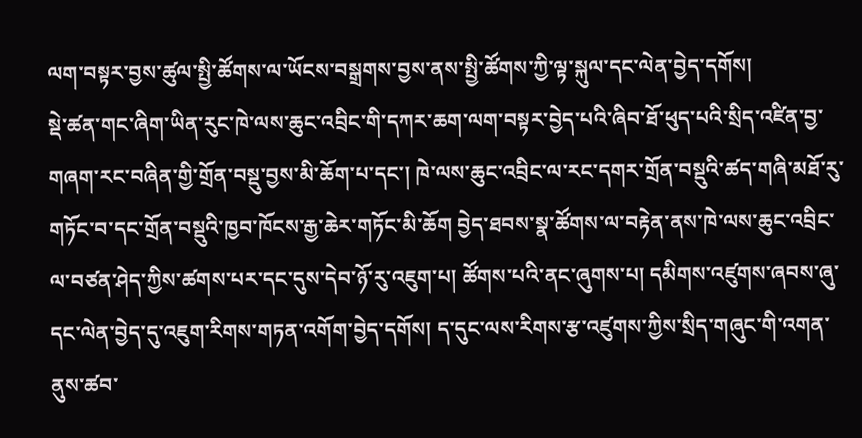ལག་བསྟར་བྱས་ཚུལ་སྤྱི་ཚོགས་ལ་ཡོངས་བསྒྲགས་བྱས་ནས་སྤྱི་ཚོགས་ཀྱི་ལྟ་སྐུལ་དང་ལེན་བྱེད་དགོས།
སྡེ་ཚན་གང་ཞིག་ཡིན་རུང་ཁེ་ལས་ཆུང་འབྲིང་གི་དཀར་ཆག་ལག་བསྟར་བྱེད་པའི་ཞིབ་ཐོ་ཕུད་པའི་སྲིད་འཛིན་བྱ་གཞག་རང་བཞིན་གྱི་གྲོན་བསྡུ་བྱས་མི་ཆོག་པ་དང་། ཁེ་ལས་ཆུང་འབྲིང་ལ་རང་དགར་གྲོན་བསྡུའི་ཚད་གཞི་མཐོ་རུ་གཏོང་བ་དང་གྲོན་བསྡུའི་ཁྱབ་ཁོངས་རྒྱ་ཆེར་གཏོང་མི་ཆོག བྱེད་ཐབས་སྣ་ཚོགས་ལ་བརྟེན་ནས་ཁེ་ལས་ཆུང་འབྲིང་ལ་བཙན་ཤེད་ཀྱིས་ཚགས་པར་དང་དུས་དེབ་ཉོ་རུ་འཇུག་པ། ཚོགས་པའི་ནང་ཞུགས་པ། དམིགས་འཛུགས་ཞབས་ཞུ་དང་ལེན་བྱེད་དུ་འཇུག་རིགས་གཏན་འགོག་བྱེད་དགོས། ད་དུང་ལས་རིགས་རྩ་འཛུགས་ཀྱིས་སྲིད་གཞུང་གི་འགན་ནུས་ཚབ་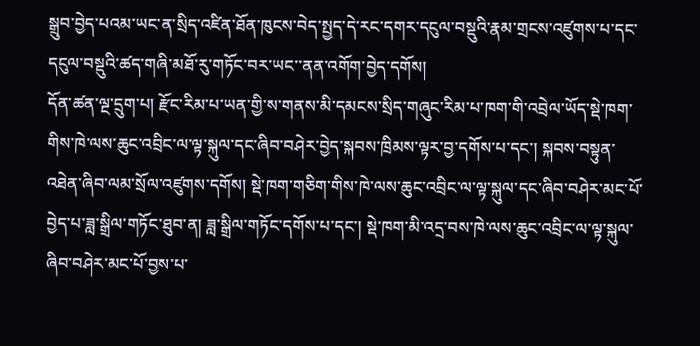སྒྲུབ་བྱེད་པའམ་ཡང་ན་སྲིད་འཛིན་ཐོན་ཁུངས་བེད་སྤྱད་དེ་རང་དགར་དངུལ་བསྡུའི་རྣམ་གྲངས་འཛུགས་པ་དང་དངུལ་བསྡུའི་ཚད་གཞི་མཐོ་རུ་གཏོང་བར་ཡང་་ནན་འགོག་བྱེད་དགོས།
དོན་ཚན་ལྔ་དྲུག་པ། རྫོང་རིམ་པ་ཡན་གྱི་ས་གནས་མི་དམངས་སྲིད་གཞུང་རིམ་པ་ཁག་གི་འབྲེལ་ཡོད་སྡེ་ཁག་གིས་ཁེ་ལས་ཆུང་འབྲིང་ལ་ལྟ་སྐུལ་དང་ཞིབ་བཤེར་བྱེད་སྐབས་ཁྲིམས་ལྟར་བྱ་དགོས་པ་དང་། སྐབས་བསྟུན་འཐེན་ཞིབ་ལམ་སྲོལ་འཛུགས་དགོས། སྡེ་ཁག་གཅིག་གིས་ཁེ་ལས་ཆུང་འབྲིང་ལ་ལྟ་སྐུལ་དང་ཞིབ་བཤེར་མང་པོ་བྱེད་པ་ཟླ་སྒྲིལ་གཏོང་ཐུབ་ན། ཟླ་སྒྲིལ་གཏོང་དགོས་པ་དང་། སྡེ་ཁག་མི་འདྲ་བས་ཁེ་ལས་ཆུང་འབྲིང་ལ་ལྟ་སྐུལ་ཞིབ་བཤེར་མང་པོ་བྱས་པ་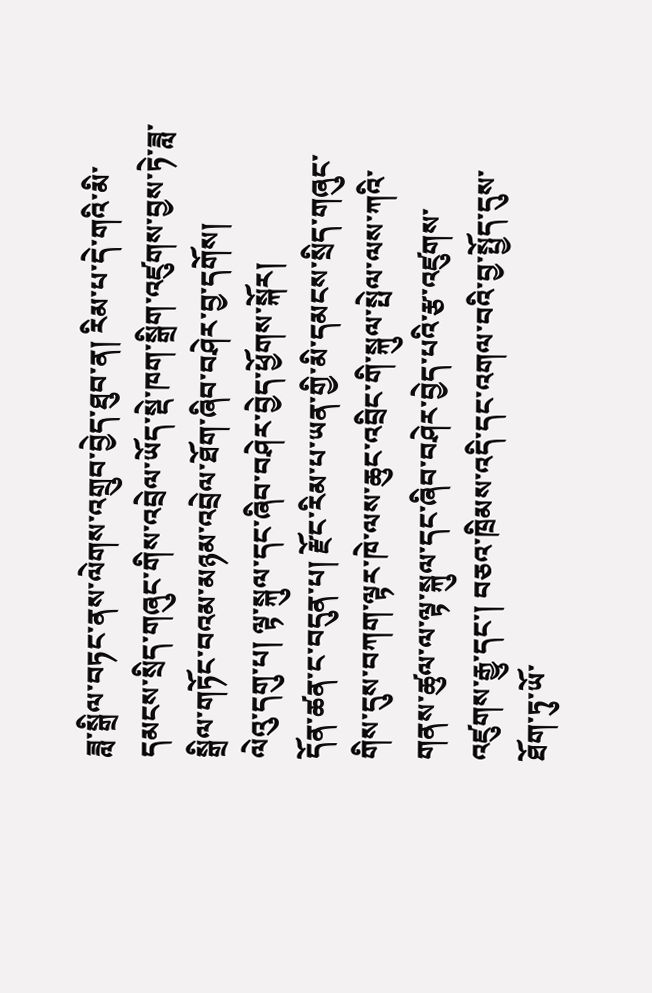ཟླ་སྒྲིལ་བཏང་ནས་ལེགས་འགྲུབ་བྱེད་ཐུབ་ན། རིམ་པ་དེ་གའི་མི་དམངས་སྲིད་གཞུང་གིས་འབྲེལ་ཡོད་སྡེ་ཁག་སྒྲིག་འཛུགས་བྱས་ཏེ་ཟླ་སྒྲིལ་གཏོང་བའམ་མཉམ་འབྲེལ་ཐོག་ཞིབ་བཤེར་བྱ་དགོས།
ལེའུ་དགུ་པ། ལྟ་སྐུལ་དང་ཞིབ་བཤེར་བྱེད་ཕྱོགས་སྐོར།
དོན་ཚན་ང་བདུན་པ། རྫོང་རིམ་པ་ཡན་གྱི་མི་དམངས་སྲིད་གཞུང་གིས་དུས་བཀག་ལྟར་ཁེ་ལས་ཆུང་འབྲིང་གི་སྐུལ་སྤེལ་ལས་ཀའི་གནས་ཚུལ་ལ་ལྟ་སྐུལ་དང་ཞིབ་བཤེར་བྱེད་པའི་རྩ་འཛུགས་འཛུགས་རྒྱུ་དང་། བཅའ་ཁྲིམས་འདི་དང་འགལ་བའི་བྱ་སྤྱོད་དུས་ཐོག་ཏུ་ཡོ་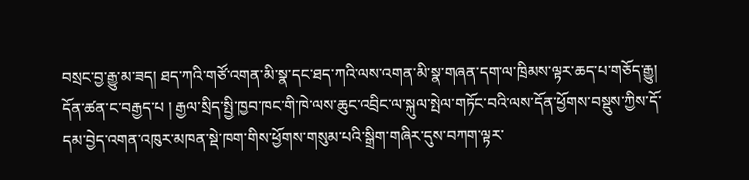བསྲང་བྱ་རྒྱུ་མ་ཟད། ཐད་ཀའི་གཙོ་འགན་མི་སྣ་དང་ཐད་ཀའི་ལས་འགན་མི་སྣ་གཞན་དག་ལ་ཁྲིམས་ལྟར་ཆད་པ་གཅོད་རྒྱུ།
དོན་ཚན་ང་བརྒྱད་པ ། རྒྱལ་སྲིད་སྤྱི་ཁྱབ་ཁང་གི་ཁེ་ལས་ཆུང་འབྲིང་ལ་སྐུལ་སྤེལ་གཏོང་བའི་ལས་དོན་ཕྱོགས་བསྡུས་ཀྱིས་དོ་དམ་བྱེད་འགན་འཁུར་མཁན་སྡེ་ཁག་གིས་ཕྱོགས་གསུམ་པའི་སྒྲིག་གཞིར་དུས་བཀག་ལྟར་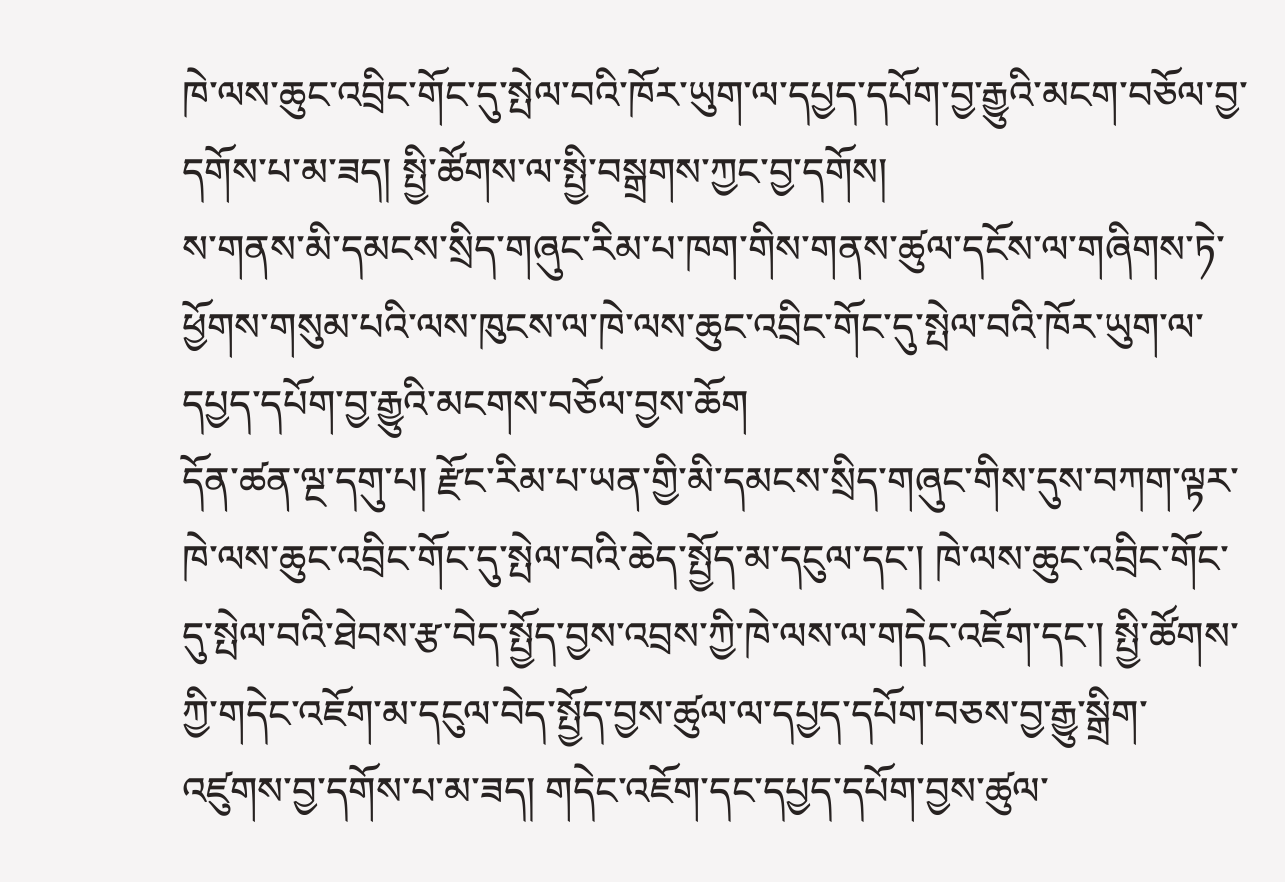ཁེ་ལས་ཆུང་འབྲིང་གོང་དུ་སྤེལ་བའི་ཁོར་ཡུག་ལ་དཔྱད་དཔོག་བྱ་རྒྱུའི་མངག་བཅོལ་བྱ་དགོས་པ་མ་ཟད། སྤྱི་ཚོགས་ལ་སྤྱི་བསྒྲགས་ཀྱང་བྱ་དགོས།
ས་གནས་མི་དམངས་སྲིད་གཞུང་རིམ་པ་ཁག་གིས་གནས་ཚུལ་དངོས་ལ་གཞིགས་ཏེ་ཕྱོགས་གསུམ་པའི་ལས་ཁུངས་ལ་ཁེ་ལས་ཆུང་འབྲིང་གོང་དུ་སྤེལ་བའི་ཁོར་ཡུག་ལ་དཔྱད་དཔོག་བྱ་རྒྱུའི་མངགས་བཅོལ་བྱས་ཆོག
དོན་ཚན་ལྔ་དགུ་པ། རྫོང་རིམ་པ་ཡན་གྱི་མི་དམངས་སྲིད་གཞུང་གིས་དུས་བཀག་ལྟར་ཁེ་ལས་ཆུང་འབྲིང་གོང་དུ་སྤེལ་བའི་ཆེད་སྤྱོད་མ་དངུལ་དང་། ཁེ་ལས་ཆུང་འབྲིང་གོང་དུ་སྤེལ་བའི་ཐེབས་རྩ་བེད་སྤྱོད་བྱས་འབྲས་ཀྱི་ཁེ་ལས་ལ་གདེང་འཇོག་དང་། སྤྱི་ཚོགས་ཀྱི་གདེང་འཇོག་མ་དངུལ་བེད་སྤྱོད་བྱས་ཚུལ་ལ་དཔྱད་དཔོག་བཅས་བྱ་རྒྱུ་སྒྲིག་འཛུགས་བྱ་དགོས་པ་མ་ཟད། གདེང་འཇོག་དང་དཔྱད་དཔོག་བྱས་ཚུལ་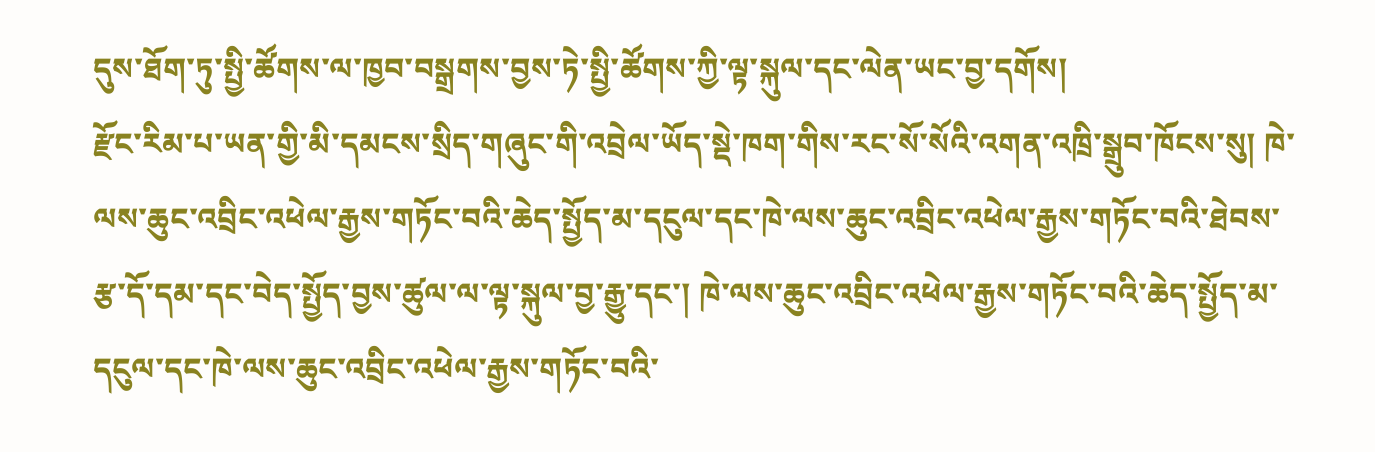དུས་ཐོག་ཏུ་སྤྱི་ཚོགས་ལ་ཁྱབ་བསྒྲགས་བྱས་ཏེ་སྤྱི་ཚོགས་ཀྱི་ལྟ་སྐུལ་དང་ལེན་ཡང་བྱ་དགོས།
རྫོང་རིམ་པ་ཡན་གྱི་མི་དམངས་སྲིད་གཞུང་གི་འབྲེལ་ཡོད་སྡེ་ཁག་གིས་རང་སོ་སོའི་འགན་འཁྲི་སྒྲུབ་ཁོངས་སུ། ཁེ་ལས་ཆུང་འབྲིང་འཕེལ་རྒྱས་གཏོང་བའི་ཆེད་སྤྱོད་མ་དངུལ་དང་ཁེ་ལས་ཆུང་འབྲིང་འཕེལ་རྒྱས་གཏོང་བའི་ཐེབས་རྩ་དོ་དམ་དང་བེད་སྤྱོད་བྱས་ཚུལ་ལ་ལྟ་སྐུལ་བྱ་རྒྱུ་དང་། ཁེ་ལས་ཆུང་འབྲིང་འཕེལ་རྒྱས་གཏོང་བའི་ཆེད་སྤྱོད་མ་དངུལ་དང་ཁེ་ལས་ཆུང་འབྲིང་འཕེལ་རྒྱས་གཏོང་བའི་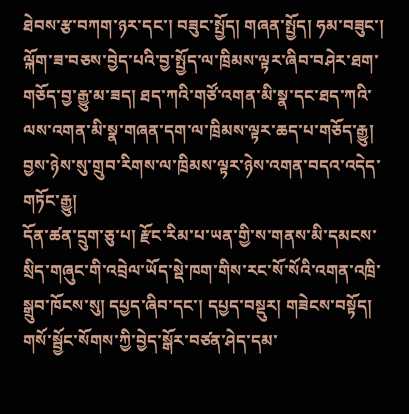ཐེབས་རྩ་བཀག་ཉར་དང་། བཟུང་སྤྱོད། གཞན་སྤྱོད། ཧམ་བཟུང་། ལྐོག་ཟ་བཅས་བྱེད་པའི་བྱ་སྤྱོད་ལ་ཁྲིམས་ལྟར་ཞིབ་བཤེར་ཐག་གཅོད་བྱ་རྒྱུ་མ་ཟད། ཐད་ཀའི་གཙོ་འགན་མི་སྣ་དང་ཐད་ཀའི་ལས་འགན་མི་སྣ་གཞན་དག་ལ་ཁྲིམས་ལྟར་ཆད་པ་གཅོད་རྒྱུ། བྱས་ཉེས་སུ་གྲུབ་རིགས་ལ་ཁྲིམས་ལྟར་ཉེས་འགན་བདའ་འདེད་གཏོང་རྒྱུ།
དོན་ཚན་དྲུག་ཅུ་པ། རྫོང་རིམ་པ་ཡན་གྱི་ས་གནས་མི་དམངས་སྲིད་གཞུང་གི་འབྲེལ་ཡོད་སྡེ་ཁག་གིས་རང་སོ་སོའི་འགན་འཁྲི་སྒྲུབ་ཁོངས་སུ། དཔྱད་ཞིབ་དང་། དཔྱད་བསྡུར། གཟེངས་བསྟོད། གསོ་སྦྱོང་སོགས་ཀྱི་བྱེད་སྒོར་བཙན་ཤེད་དམ་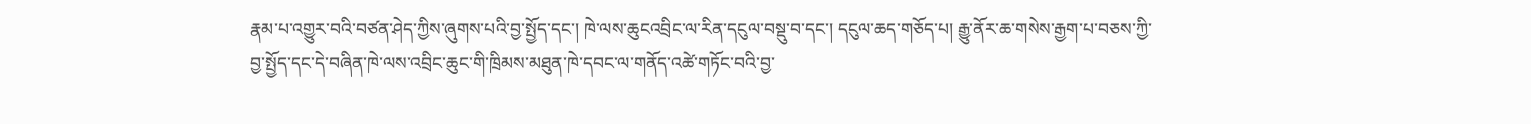རྣམ་པ་འགྱུར་བའི་བཙན་ཤེད་ཀྱིས་ཞུགས་པའི་བྱ་སྤྱོད་དང་། ཁེ་ལས་ཆུངའབྲིང་ལ་རིན་དངུལ་བསྡུ་བ་དང་། དངུལ་ཆད་གཅོད་པ། རྒྱུ་ནོར་ཆ་གསེས་རྒྱག་པ་བཅས་ཀྱི་བྱ་སྤྱོད་དང་དེ་བཞིན་ཁེ་ལས་འབྲིང་ཆུང་གི་ཁྲིམས་མཐུན་ཁེ་དབང་ལ་གནོད་འཚེ་གཏོང་བའི་བྱ་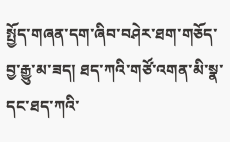སྤྱོད་གཞན་དག་ཞིབ་བཤེར་ཐག་གཅོད་བྱ་རྒྱུ་མ་ཟད། ཐད་ཀའི་གཙོ་འགན་མི་སྣ་དང་ཐད་ཀའི་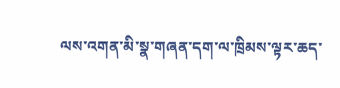ལས་འགན་མི་སྣ་གཞན་དག་ལ་ཁྲིམས་ལྟར་ཆད་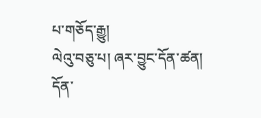པ་གཅོད་རྒྱུ།
ལེའུ་བཅུ་པ། ཞར་བྱུང་དོན་ཚན།
དོན་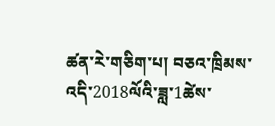ཚན་རེ་གཅིག་པ། བཅའ་ཁྲིམས་འདི་2018ལོའི་ཟླ་1ཚེས་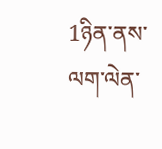1ཉིན་ནས་ལག་ལེན་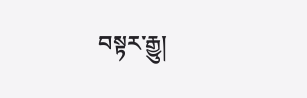བསྟར་རྒྱུ།